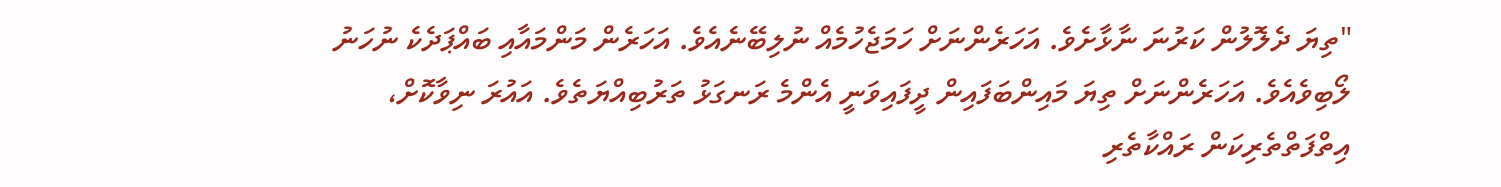"ތިޔަ ދެލޮލުން ކަރުނަ ނާޅާށެވެ. އަހަރެންނަށް ހަމަޖެހުމެއް ނުލިބޭނެއެވެ. އަހަރެން މަންމައާއި ބައްޕަދެކެ ނުހަނު ލޯބިވެއެވެ. އަހަރެންނަށް ތިޔަ މައިންބަފައިން ދީފައިވަނީ އެންމެ ރަނގަޅު ތަރުބިއްޔަތެވެ. އައުރަ ނިވާކޮށް، އިތްފަތްތެރިކަން ރައްކާތެރި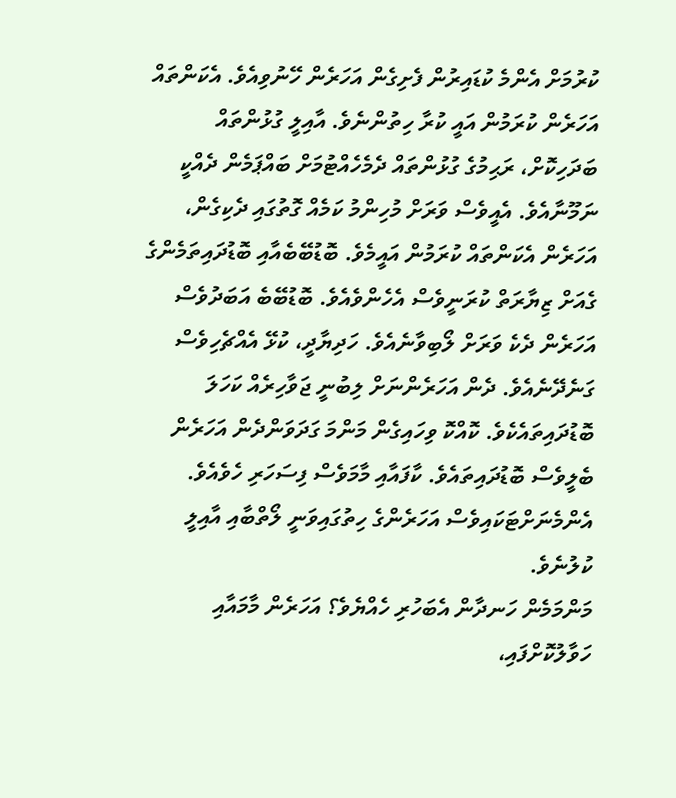ކުރުމަށް އެންމެ ކުޑައިރުން ފެށިގެން އަހަރެން ހޭނުވިއެވެ. އެކަންތައް އަހަރެން ކުރަމުން އައީ ކުރާ ހިތުންނެވެ. އާއިލީ ގުޅުންތައް ބަދަހިކޮށް، ރަޙިމުގެ ގުޅުންތައް ދެމެހެއްޓުމަށް ބައްޕަމެން ދެއްކީ ނަމޫނާއެވެ. އެއީވެސް ވަރަށް މުހިންމު ކަމެއް ގޮތުގައި ދެކިގެން، އަހަރެން އެކަންތައް ކުރަމުން އައީމެވެ. ބޮޑުބޭބެއާއި ބޮޑުދައިތަމެންގެ ގެއަށް ޒިޔާރަތް ކުރަނީވެސް އެހެންވެއެވެ. ބޮޑުބޭބެ އަބަދުވެސް އަހަރެން ދެކެ ވަރަށް ލޯބިވާނެއެވެ. ހަދިޔާދީ، ކުޅޭ އެއްޗެހިވެސް ގަނެދޭނެއެވެ. ދެން އަހަރެންނަށް ލިބުނީ ޖަވާހިރެއް ކަހަލަ ބޮޑުދައިތައެކެވެ. ކޮއްކޮ ވިހައިގެން މަންމަ ގަދަވަންދެން އަހަރެން ބެލީވެސް ބޮޑުދައިތައެވެ. ކާފައާއި މާމަވެސް ފިސަހަރި ހެވެއެވެ. އެންމެނަށްޓަކައިވެސް އަހަރެންގެ ހިތުގައިވަނީ ލޯތްބާއި އާއިލީ ކުލުނެވެ.
މަންމަމެން ހަނދާން އެބަހުރި ހެއްޔެވެ؟ އަހަރެން މާމައާއި ހަވާލުކޮށްފައި،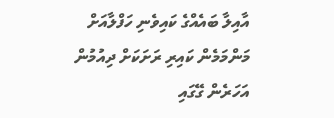އާއިލާ ބައެއްގެ ކައިވެނި ހަފްލާއަށް މަންމަމެން ކައިރި ރަށަކަށް ދިއުމުން އަހަރެން ގޭގައި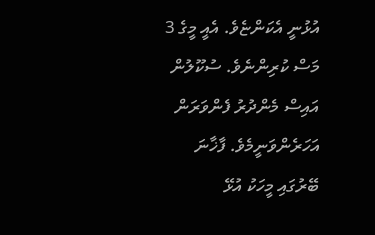އުޅުނީ އެކަންޏެވެ. އެއީ މީގެ 3 މަސް ކުރިންނެވެ. ސުކޫލުން އައިސް މެންދުރު ފެންވަރަން އަހަރެންވަނީމެވެ. ފާޚާނަ ބޭރުގައި މީހަކު އުޅޭ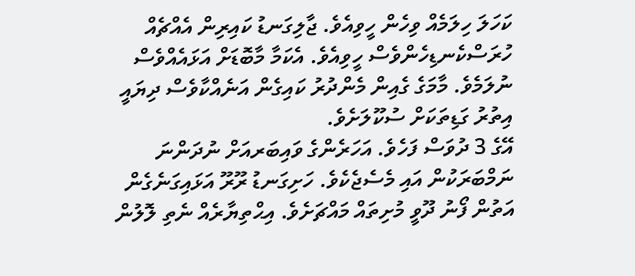ކަހަލަ ހިލަމެއް ވިހެން ހީވިއެވެ. ޖާލިގަނޑު ކައިރިން އެއްޗެއް ހުރަސްކެނޑިހެންވެސް ހީވިއެވެ. އެކަމާ މާބޮޑަށް އަޅައެއްވެސް ނުލަމެވެ. މާމަގެ ގެއިން މެންދުރު ކައިގެން އަނެއްކާވެސް ދިޔައީ އިތުރު ގަޑިތަކަށް ސުކޫލަށެވެ.
އޭގެ 3 ދުވަސް ފަހެވެ. އަހަރެންގެ ވައިބަރއަށް ނުދަންނަ ނަމްބަރަކުން އައި މެސެޖެކެވެ. ހަށިގަނޑު ރޫރޫ އަޅައިގަނެގެން އަތުން ފޯނު ދޫވީ މުށިތައް މައްޗަށެވެ. އިޙްތިޔާރެއް ނެތި ލޮލުން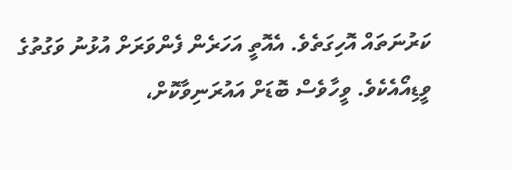ކަރުނަތައް އޮހިގަތެވެ. އެއޮތީ އަހަރެން ފެންވަރަށް އުޅުނު ވަގުތުގެ ވީޑިއޯއެކެވެ. ވީހާވެސް ބޮޑަށް އައުރަނިވާކޮށް،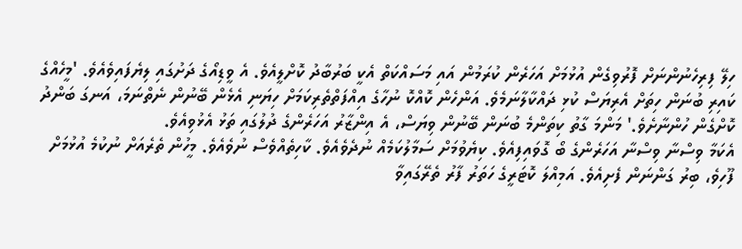ހިލޭ ފިރިހެނުންނަށް ފޮރުވިގެން އުޅުމަށް އަހަރެން ކުރަމުން އައި މަސައްކަތް އެކީ ބަރުބާދު ކޮށްލީއެވެ. އެ ވީޑިއޯގެ ދަށުގައި ލިޔެފައިވެއެވެ. 'މީހެއްގެ ކައިރި ބުނަން ހިތަށް އެރިޔަސް ކުޅި ދައްކާލާނަމެވެ. އަންހެން ކޮއްކޮ ނުހާގެ އިއްފަތްތެރިކަމަށް ހިޔަނި އެޅެން ބޭނުން ނެތްނަމަ، އަނގަ ބަންދު ކޮށްގެން ހުންނާށެވެ.' މަންމަ ގާތު ކިތަންމެ ބުނަން ބޭނުން ވިޔަސް، އެ އިންޒާރު އަހަރެންގެ ދުލުގައި ތަޅު އެޅުވިއެވެ.
އެކަމާ ވިސްނާ ވިސްނާ އަހަރެންގެ ބޯ ގޮވައިފިއެވެ. ކިޔެވުމަށް ސަމާލުކަމެއް ނުދެވެއެވެ. ކާހިތެއްވެސް ނުވެއެވެ. މީހުން ތެރެއަށް ނުކުމެ އުޅުމަށް ފޫހިވެ، ބިރު ގަންނަން ފެށިއެވެ. އަމިއްލަ ކޮޓަރީގެ ހަތަރު ފާރު ތެރޭގައިވާ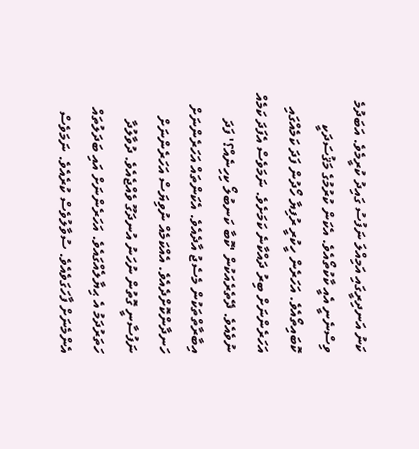ކަނު އަނދިރީގައި އަމިއްލަ ނަފުސު ގައިދު ކުރީމެވެ. އަބަދުމެ ވިސްނެނީ އެއީ ކާކުތޯއެވެ. އެކަން ކުރުމުގެ މަޤުސަދަކީ ކޮބައިތޯއެވެ. އަހަރެން ހީކުރީ ރުފިޔާ ހޯދުން ފަދަ ކަމެއްގައި އަހަރެންނަށް ބިރު ދައްކާނެ ކަމަށެވެ. ނަމަވެސް އެފަދަ ކަމެއް ނުވެއެވެ. ދޭތެރެއަކުން 'ކޮބާ ކަނބުލޯ ކިހިނެއް؟' ފަދަ އިބާރާތްތަކުން މެސެޖު އާދެއެވެ. އެކަންތައް އަހަރެންނަށް ހަނދާންކޮށްދެއެވެ. އެއްކަމެއް ނުވިޔަސް އަހަރެންނަށް ނަފުސާނީ ގޮތުން ނުހަނު އުނދަގޫ ވެއްޖެއެވެ. ދުވާލުދާ ހަތަރުދަމު އެ ޙިޔާލެއްގައެވެ. އަހަރެންނަށް އައި ބަދަލުތައް އެންމެނަށް ފާހަގަވެއެވެ. ސުވާލުވެސް ކުރެއެވެ. ނަމަވެސް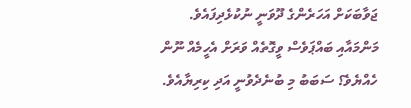ޖަވާބަކަށް އަހަރެންގެ ދޫވަނީ ނުކުޅެދިފައެވެ. މަންމައާއި ބައްޕަވެސް ވީގޮތެއް ވަރަށް އެހީމެއް ނޫން ހެއްޔެވެ؟ ސަބަބު މި ބުނެދެވުނީ އަދި ކިރިޔާއެވެ.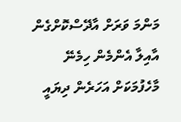މަންމަ ވަރަށް އާދޭސްކޮށްގެން އާއިލާ އެންމެން ހިމެނޭ މާހެފުމަކަށް އަހަރެން ދިޔައީ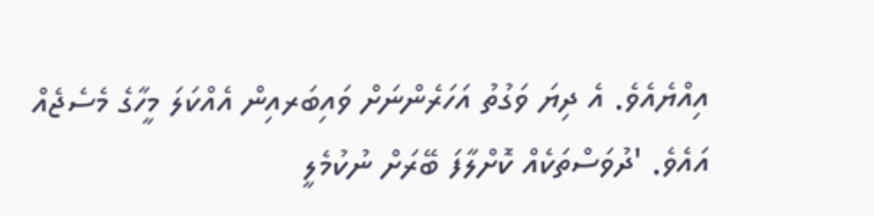އިއްޔެއެވެ. އެ ދިޔަ ވަގުތު އަހަރެންނަށް ވައިބަރއިން އެއްކަލަ މީހާގެ މެސެޖެއް އައެވެ. 'ދުވަސްތަކެއް ކޮށްލާފަ ބޭރަށް ނުކުމެލީ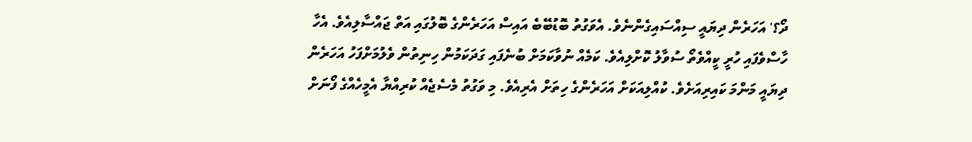ދޯ؟' އަހަރެން ދިޔައީ ސިއްސައިގެންނެވެ. އެވަގުތު ބޮޑުބޭބެ އައިސް އަހަރެންގެ ބޮލުގައި އަތް ޖައްސާލިއެވެ. އެހާ ހާސްވެފައި ހުރީ ކީއްވެތޯ ސުވާލު ކޮށްލިއެވެ. ކަމެއް ނުވާކަމަށް ބުނެފައި ގަދަކަމުން ހިނިތުން ވެލުމަށްފަހު އަހަރެން ދިޔައީ މަންމަ ކައިރިއަށެވެ. ކުއްލިއަކަށް އަހަރެންގެ ހިތަށް އެރިއެވެ. މި ވަގުތު މެސެޖެއް ކުރިއްޔާ އެމީހެއްގެ ފޯނަށް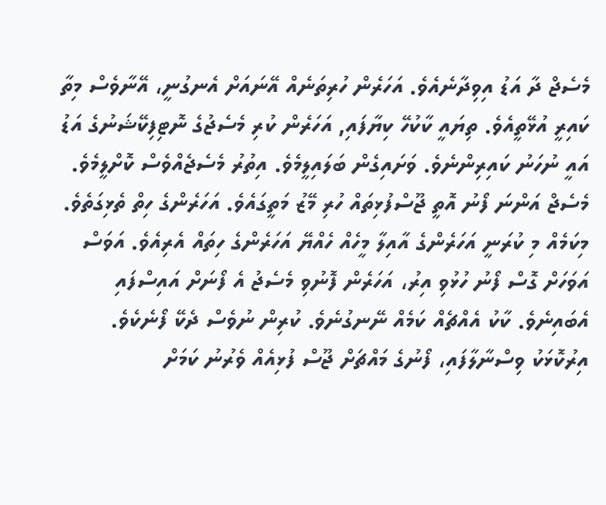މެސެޖް ދާ އަޑު އިވިދާނެއެވެ. އަހަރެން ހުރިތަނެއް އޭނައަށް އެނގުނީ، އޭނާވެސް މިތާ ކައިރީ އުޅޭތީއެވެ. ތިޔައީ ކާކުހޭ ކިޔާފައި, އަހަރެން ކުރި މެސެޖުގެ ނޮޓިފިކޭޝަނުގެ އަޑު އައީ ނުހަނު ކައިރިންނެވެ. ވަށައިގެން ބަލައިލީމެވެ. އިތުރު މެސެޖެއްވެސް ކޮށްލީމެވެ. މެސެޖް އަންނަ ފޯނު އޮތީ ޖޫސްފުޅިތައް ހުރި މޭޒު މަތީގައެވެ. އަހަރެންގެ ހިތް ތެޅިގަތެވެ. މިކަމެއް މި ކުރަނީ އަހަރެންގެ އާއިލާ މީހެއް ހެއްޔޭ އަހަރެންގެ ހިތައް އެރިއެވެ. އަވަސް އަވަހަށް ގޮސް ފޯނު ހުޅުވި އިރު، އަހަރެން ފޮނުވި މެސެޖު އެ ފޯނަށް އައިސްފައި އެބައިނެވެ. ކާކު އެއްޗެއް ކަމެއް ނޭނގުނެވެ. ކުރިން ނުވެސް ދެކޭ ފޯނެކެވެ.
އިރުކޮޅަކު ވިސްނާލާފައި، ފޯނުގެ މައްޗަށް ޖޫސް ފުޅިއެއް ވެރުނު ކަމަށް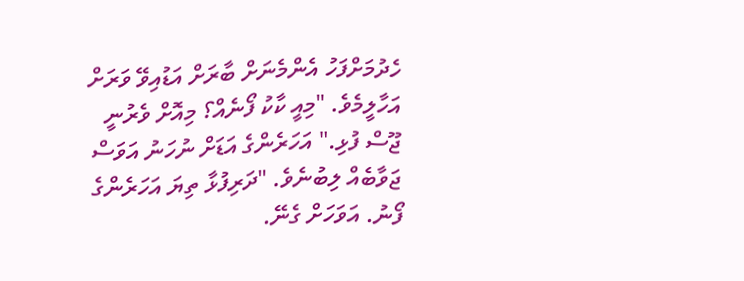ހެދުމަށްފަހު އެންމެނަށް ބާރަށް އަޑުއިވޭ ވަރަށް އަހާލީމެވެ. "މިއީ ކާކު ފޯނެއް؟ މިއޮށް ވެރުނީ ޖޫސް ފުޅި." އަހަރެންގެ އަޑަށް ނުހަނު އަވަސް ޖަވާބެއް ލިބުނެވެ. "ދަރިފުޅާ ތިޔަ އަހަރެންގެ ފޯނު. އަވަހަށް ގެނޭ.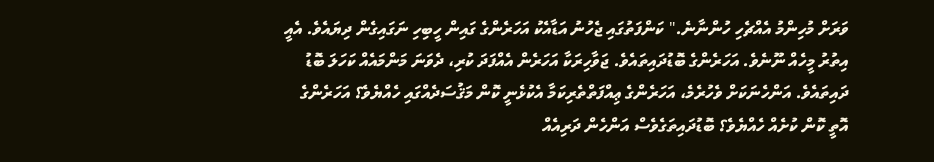ވަރަށް މުހިންމު އެއްޗެހި ހުންނާނެ." ކަންފަތުގައި ޖެހުނު އަޑާއެކު އަހަރެންގެ ގައިން ހީބިހި ނަގައިގެން ދިޔައެވެ. އެއީ އިތުރު މީހެއް ނޫނެވެ. އަހަރެންގެ ބޮޑުދައިތައެވެ. ޖަވާހިރަކާ އަހަރެން އެއްފަދަ ކުރި، ދެވަނަ މަންމައެއް ކަހަލަ ބޮޑު ދައިތައެވެ. އަންހެނަކަށް ވެހުރެމެ، އަހަރެންގެ ޢިއްފަތްތެރިކަމާ އެކުޅެނީ ކޮން މަޤުސަދެއްގައި ހެއްޔެވެ؟ އަހަރެންގެ އޮތީ ކޮން ކުށެއް ހެއްޔެވެ؟ ބޮޑުދައިތަގެވެސް އަންހެން ދަރިއެއް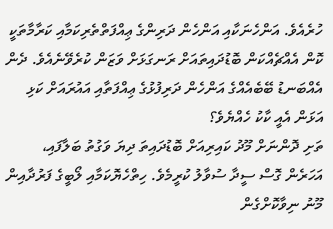ހުރެއެވެ. އަންހެނަކާއި އަންހެން ދަރިންގެ ޢިއްފަތްތެރިކަމާއި ކަރާމާތަކީ ކޮން އެއްޗެއްކަން ބޮޑުދައިތައަށް ރަނގަޅަށް ވަޒަން ކުރެވޭނެއެވެ. ދެން އެއްބަނޑު ބޭބެއެއްގެ އަންހެން ދަރިފުޅުގެ ޢިއްފަތާއި އައުރައަށް ކަޅި އަޅަން އެއީ ކާކު ހެއްޔެވެ؟
ތަށި ދޮންނަށް މޫދު ކައިރިއަށް ބޮޑުދައިތަ ދިޔަ ވަގުތު ބަލާފައި، އަހަރެން ގޮސް ސީދާ ސުވާލު ކުރީމެވެ. ހިތްހެޔޮކަމާއި ލޯބީގެ ފަރުދާއިން މޫނު ނިވާކޮށްގެން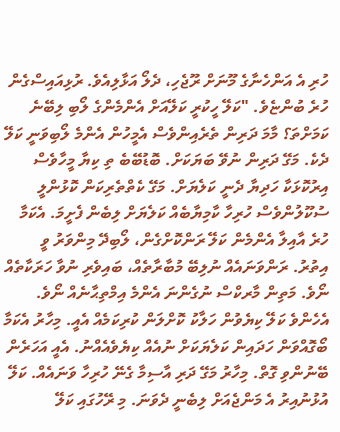ހުރި އެ އަންހެނާގެ މޫނަށް ރޫޖެހި، ދެލޯ އަޅާލިއެވެ. ރުޅިއައިސްގެން ހުރެ ބުންޏެވެ. "ކަލޭ ހީކުރީ ކަލޭއަށް އެންމެންގެ ލޯބި ލިބޭނެ ކަމަށްތަ؟ މާމަ ދަރިން ތެރެއިންވެސް އެމީހުން އެންމެ ލޯބިވަނީ ކަލޭ ދެކެ. މަގޭ ދަރިން ނުވޭ ބަޔަކަށް. ބޮޑުބޭބެ ތި ކިޔާ މީހާވެސް އިރުކޮޅަކާ ހަދިޔާ ދެނީ ކަލެޔަށް. މަގޭ ކެތްތެރިކަން ކޮޅުންލީ ސުކޫލުންވެސް ހުރިހާ ކާމިޔާބެއް ކަލެޔަށް ލިބެން ފެށީމަ. އެކަމާ ހުރެ އާއިލާ އެންމެން ކަލޭ ރަންކޮށްގެން، ލޯބިދޭ މިންވަރު ވީ އިތުރު. ރަންވަނައެއް ނުލިބޭ މުބާރާތެއް، ބައިވެރި ނުވާ ހަރަކާތެއް ނޯވެ. މަތިން މާރކްސް ނުގެންނަ އެންމެ އިމްތިޙާނެއް ނޯވެ. އެހެންވެ ކަލޭ ކިޔެވުން ހަލާކު ކޮށްލަން ކުރިކަމެއް އެއީ. މިހާރު އެކަމާ ބޯގޮއްވަން ހަދައިން ކަލެޔަކަށް ނުއެއް ކިޔެވެއެއްނު. އެއީ އަހަރެން ބޭނުންވި ގޮތް. މިހާރު މަގޭ ދަރި އާސިމާ ގެނޭ ހުރިހާ ވަނައެއް. ކަލޭ އުޅުނުއިރު އެ މަންޖެއަށް ލިބެނީ ދެވަނަ. މި ރޭހުގައި ކަލޭ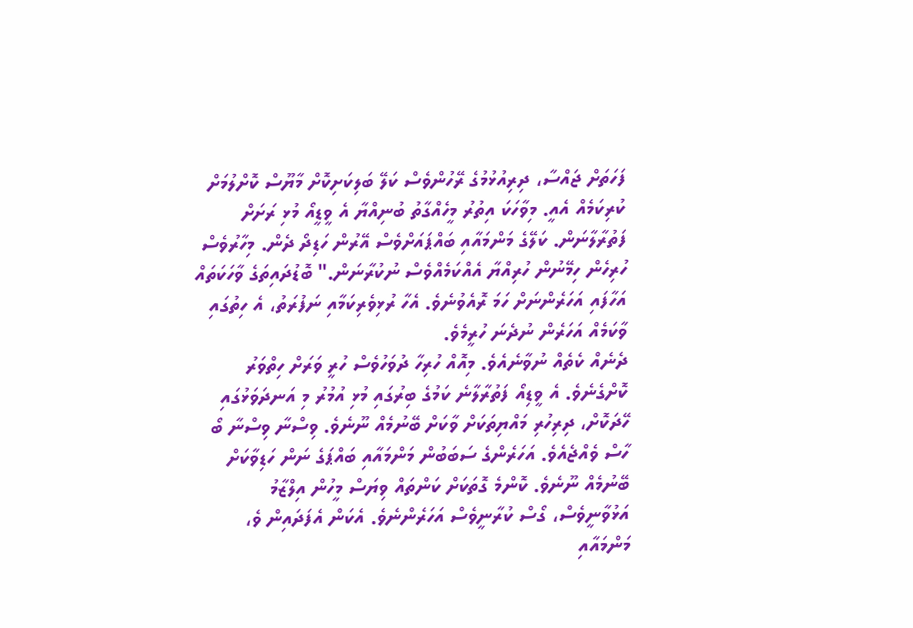ފަހަތަށް ޖައްސާ، ދިރިއުޅުމުގެ ރޭހުންވެސް ކަލޭ ބަލިކަށިކޮށް މާޔޫސް ކޮށްލުމަށް ކުރިކަމެއް އެއީ. މިވާހަކަ އިތުރު މީހެއްގާތު ބުނިއްޔާ އެ ވީޑީއޯ މުޅި ރަށަށް ފަތުރާލާނަން. ކަލޭގެ މަންމައާއި ބައްޕައަށްވެސް އޭރުން ހަޑިދޯ ދެން. މިހާރުވެސް ހުރިހެން ހިމޭނުން ހުރިއްޔާ އެއްކަމެއްވެސް ނުކުރާނަން." ބޮޑުދައިތަގެ ވާހަކަތައް އަހާފައި އަހަރެންނަށް ހަމަ ރޮއެވުނެވެ. އެހާ ރުޅިވެރިކަމާއި ނަފުރަތު، އެ ހިތުގައި ވާކަމެއް އަހަރެން ނުދެނަ ހުރީމެވެ.
ދެނެއް ކެތެއް ނުވާނެއެވެ. މިއޮއް ހުރިހާ ދުވަހުވެސް ހުރީ ވަރަށް ހިތްވަރު ކޮށްގެނެވެ. އެ ވީޑިއޯ ފަތުރާލާނެ ކަމުގެ ބިރުގައި މުޅި އުމުރު މި އަނދަވަޅުގައި ހޭދަކޮށް، ދިރިހުރި މައްޔިތަކަށް ވާކަށް ބޭނުމެއް ނޫނެވެ. ވިސްނާ ވިސްނާ ބޯ ހާސް ވެއްޖެއެވެ. އަހަރެންގެ ސަބަބުން މަންމައާއި ބައްޕަގެ ނަން ހަޑިވާކަށް ބޭނުމެއް ނޫނެވެ. ކޮންމެ ގޮތަކަށް ކަންތައް ވިޔަސް މީހުން އިލްޒާމު އަޅުވާނީވެސް، ގޯސް ކުރާނީވެސް އަހަރެންނެވެ. އެކަން އެފަދައިން ވެ، މަންމައާއި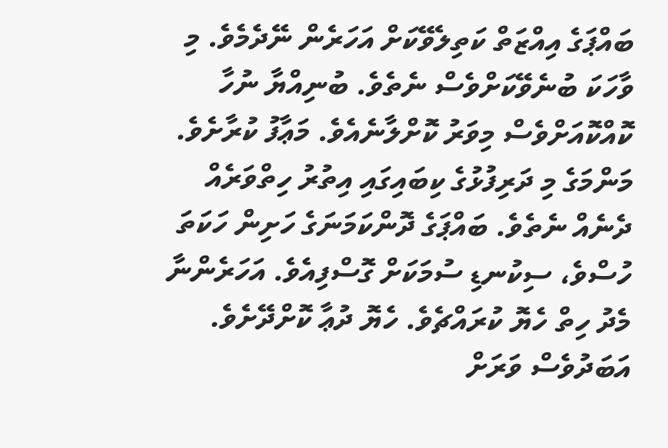ބައްޕަގެ އިއްޒަތް ކަތިލެވޭކަށް އަހަރެން ނޭދެމެވެ. މި ވާހަކަ ބުނެވޭކަށްވެސް ނެތެވެ. ބުނިއްޔާ ނުހާ ކޮއްކޮއަށްވެސް މިވަރު ކޮށްލާނެއެވެ. މަޢާފު ކުރާށެވެ. މަންމަގެ މި ދަރިފުޅުގެ ކިބައިގައި އިތުރު ހިތްވަރެއް ދެނެއް ނެތެވެ. ބައްޕަގެ ދޮންކަމަނަގެ ހަށިން ހަކަތަ ހުސްވެ، ސިކުނޑި ސުމަކަށް ގޮސްފިއެވެ. އަހަރެންނާ މެދު ހިތް ހެޔޮ ކުރައްޗެވެ. ހެޔޮ ދުޢާ ކޮށްދޭށެވެ. އަބަދުވެސް ވަރަށް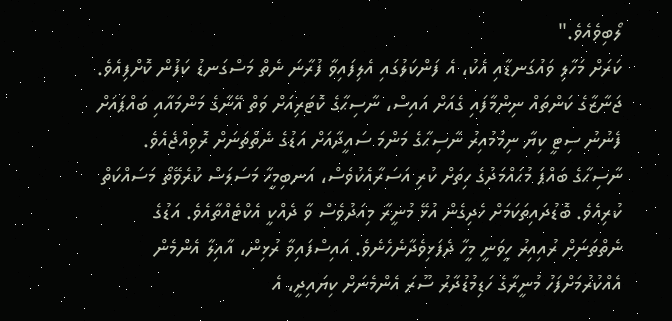ލޯބިވެއެވެ."
ކަރަށް މަހާލި ވައުގަނޑާއި އެކު، އެ ފަންކަލުގައި އެލިފައިވާ ފުރާނަ ނެތް މަސްގަނޑު ކަފުން ކޮށްފިއެވެ. ޖަނާޒާގެ ކަންތައް ނިންމާފައި ގެއަށް އައިސް، ނާސިޙާގެ ކޮޓަރިއަށް ވަތް އޭނާގެ މަންމައާއި ބައްޕައަށް ފެނުނު ސިޓީ ކިޔާ ނިމުމުއިރު ނާސިޙާގެ މަންމަ ސައީދާއަށް އަޑުގެ ނެތްތަނަށް ރޮވިއްޖެއެވެ. ނާސިޙާގެ ބައްޕަ މުޙައްމަދުގެ ހިތަށް ކުރި އަސަރާއެކުވެސް، އަނބިމީހާ މަސަލަސް ކުރެވޭތޯ މަސައްކަތް ކުރިއެވެ. ބޮޑުދައިތަކަމަށް ހެދިގެން އުޅޭ މުނީރާ މިއަދުވެސް ވާ ދެއްކީ އެކްޓެއްތާއެވެ. އަޑުގެ ނެތްތަނަށް ރުއިއިރު ހީވަނީ މީހާ ދެފަޅިވެދާނެހެނެވެ. އައިސްފައިވާ ރުޅިން، އާއިލާ އެންމެން އެއްކުރުމަށްފަހު މުނީރާގެ ހަޑިމުޑުދާރު ސޫރަ އެންމެނަށް ކިޔައިދީ، އެ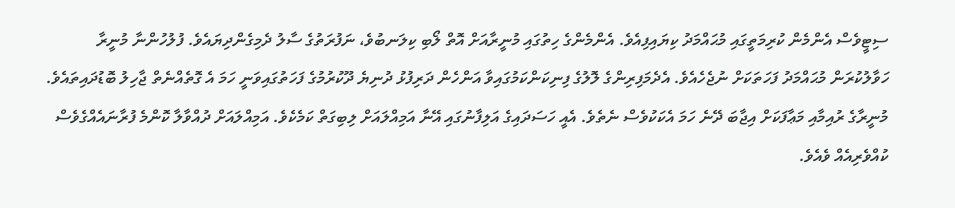ސިޓީވެސް އެންމެން ކުރިމަތީގައި މުޙައްމަދު ކިޔައިފިއެވެ. އެންމެންގެ ހިތުގައި މުނީރާއަށް އޮތް ލޯބި ކިލަނބުވެ، ނަފުރަތުގެ ސާލު ދެމިގެންދިޔައެވެ. ފުލުހުންނާ މުނީރާ ހަވާލުކުރަން މުޙައްމަދު ފަހަތަކަށް ނުޖެހެއެވެ. އެދެމަފިރިންގެ ލޮލުގެ ފިނިކަންކަމުގައިވާ އަންހެން ދަރިފުޅު ދުނިޔެ ދޫކުރުމުގެ ފަހަތުގައިވަނީ ހަމަ އެ ގޮތެއްނެތް ޖާހިލު ބޮޑުދައިތައެވެ. މުނީރާގެ ރުއިމާއި މަޢާފަކަށް އިޖާބަ ދޭނެ ހަމަ އެކަކުވެސް ނެތެވެ. އެއީ ހަސަދައިގެ އަލިފާނުގައި އޭނާ އަމިއްލައަށް ލިބިގަތް ކަމެކެވެ. އަމިއްލައަށް ދުއްވާލާ ކޮންމެ ފުރާނައެއްގެވެސް ކުއްވެރިއެއް ވެއެވެ.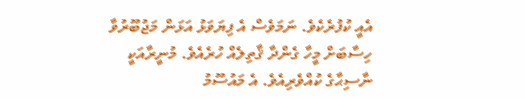އެއީ ކުފުރެކެވެ. ނަމަވެސް އެ ފިޔަވަޅު އަޅަން މަޖުބޫރުވާ ހިސާބަށް މީހާ ގެންދާ ޤާތިލެއް ހުރެއެވެ. މުނީރާއަކީ ނާސިޙާގެ ކުއްވެރިއެވެ. އެ މައުސޫމު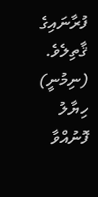ފުރާނައިގެ ޤާތިލެވެ. (ނިމުނީ)
ހިޔާލު
ފޮނުއްވާ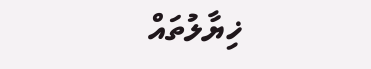ޚިޔާލުތައް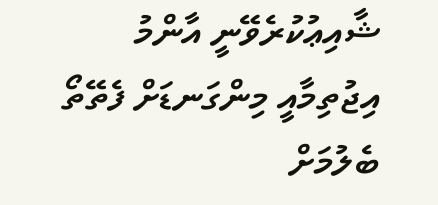ޝާއިޢުކުރެވޭނީ އާންމު އިޖުތިމާއީ މިންގަނޑަށް ފެތޭތޯ ބެލުމަށް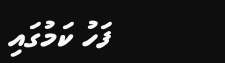ފަހު ކަމުގައި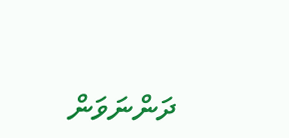ދަންނަވަން